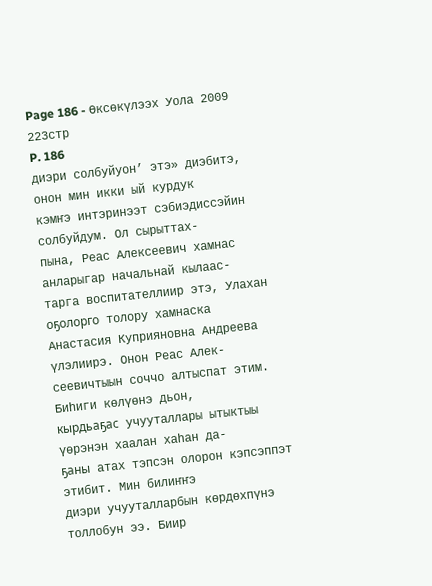Page 186 - Өксөкүлээх Уола 2009 223стр
P. 186
диэри солбуйуон’ этэ» диэбитэ, онон мин икки ый курдук
кэмҥэ интэринээт сэбиэдиссэйин солбуйдум. Ол сырыттах-
пына, Реас Алексеевич хамнас анларыгар начальнай кылаас-
тарга воспитателлиир этэ, Улахан оҕолорго толору хамнаска
Анастасия Куприяновна Андреева үлэлиирэ. Онон Реас Алек-
сеевичтыын соччо алтыспат этим. Биһиги көлүөнэ дьон,
кырдьаҕас учууталлары ытыктыы үөрэнэн хаалан хаһан да-
ҕаны атах тэпсэн олорон кэпсэппэт этибит. Мин билиҥҥэ
диэри учууталларбын көрдөхпүнэ толлобун ээ. Биир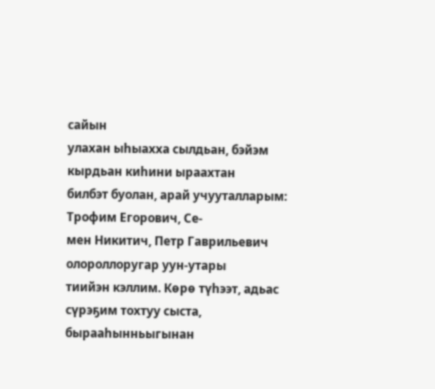сайын
улахан ыһыахха сылдьан, бэйэм кырдьан киһини ыраахтан
билбэт буолан, арай учууталларым: Трофим Егорович, Се-
мен Никитич, Петр Гаврильевич олороллоругар уун-утары
тиийэн кэллим. Көрө түһээт, адьас сүрэҕим тохтуу сыста,
бырааһынньыгынан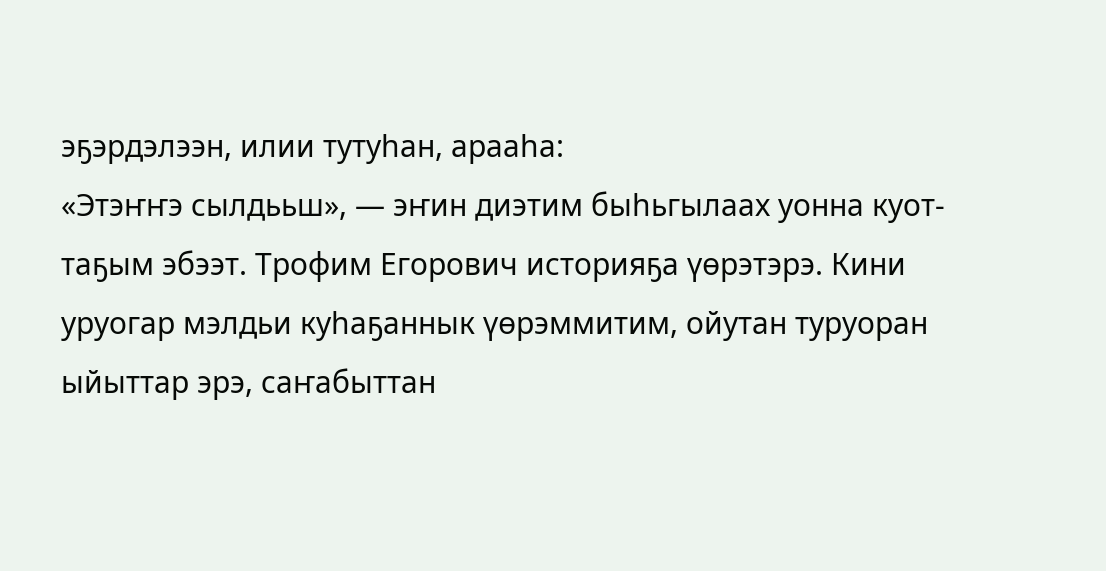эҕэрдэлээн, илии тутуһан, арааһа:
«Этэҥҥэ сылдььш», — эҥин диэтим быһьгылаах уонна куот-
таҕым эбээт. Трофим Егорович историяҕа үөрэтэрэ. Кини
уруогар мэлдьи куһаҕаннык үөрэммитим, ойутан туруоран
ыйыттар эрэ, саҥабыттан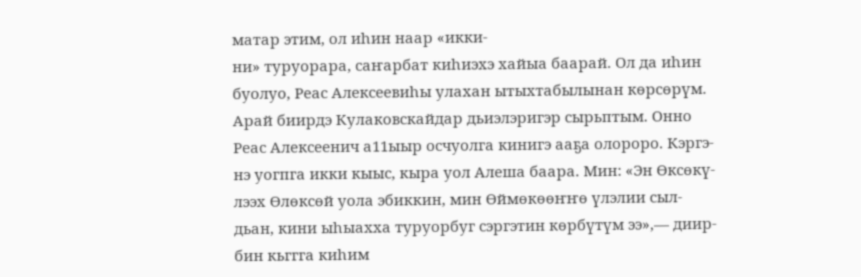матар этим, ол иһин наар «икки-
ни» туруорара, саҥарбат киһиэхэ хайыа баарай. Ол да иһин
буолуо, Реас Алексеевиһы улахан ытыхтабылынан көрсөрүм.
Арай биирдэ Кулаковскайдар дьиэлэригэр сырьптым. Онно
Реас Алексеенич а11ыыр осчуолга кинигэ ааҕа олороро. Кэргэ-
нэ уогпга икки кыыс, кыра уол Алеша баара. Мин: «Эн Өксөкү-
лээх Өлөксөй уола эбиккин, мин Өймөкөөҥҥө үлэлии сыл-
дьан, кини ыһыахха туруорбуг сэргэтин көрбүтүм ээ»,— диир-
бин кьггга киһим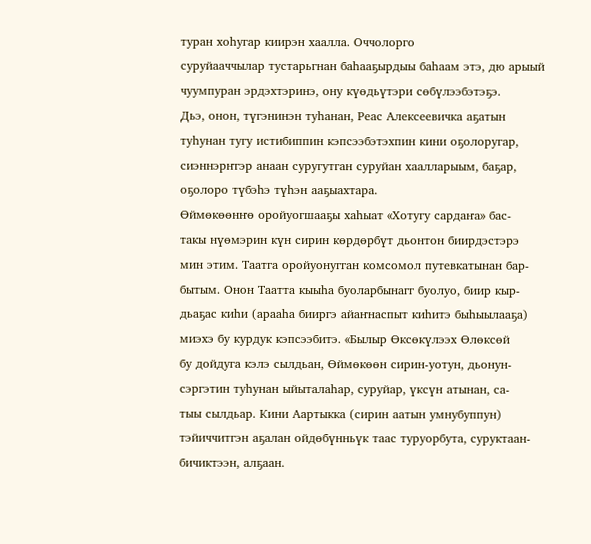туран хоһугар киирэн хаалла. Оччолорго
суруйааччылар тустарьгнан баһааҕырдыы баһаам этэ, дю арыый
чуумпуран эрдэхтэринэ, ону күөдьүтэри сөбүлээбэтэҕэ.
Дьэ, онон, түгэнинэн туһанан, Реас Алексеевичка аҕатын
туһунан тугу истибиппин кэпсээбэтэхпин кини оҕолоругар,
сиэннэрҥгэр анаан суругутган суруйан хаалларыым, баҕар,
оҕолоро түбэһэ түһэн ааҕыахтара.
Өймөкөөнҥө оройуогшааҕы хаһыат «Хотугу сардаҥа» бас-
такы нүөмэрин күн сирин көрдөрбүт дьонтон биирдэстэрэ
мин этим. Таатга оройуонугган комсомол путевкатынан бар-
бытым. Онон Таатта кыыһа буоларбынагг буолуо, биир кыр-
дьаҕас киһи (арааһа бииргэ айаҥнаспыт киһитэ быһыылааҕа)
миэхэ бу курдук кэпсээбитэ. «Былыр Өксөкүлээх Өлөксөй
бу дойдуга кэлэ сылдьан, Өймөкөөн сирин-уотун, дьонун-
сэргэтин туһунан ыйыталаһар, суруйар, үксүн атынан, са-
тыы сылдьар. Кини Аартыкка (сирин аатын умнубуппун)
тэйиччитгэн аҕалан ойдөбүнньүк таас туруорбута, суруктаан-
бичиктээн, алҕаан.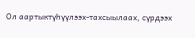Ол аартыктүһүүлээх-тахсыылаах, сүрдээх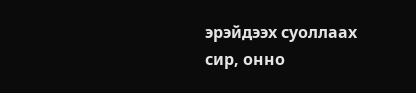эрэйдээх суоллаах сир, онно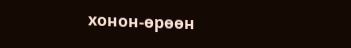хонон-өрөөн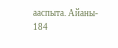ааспыта. Айаны-
184